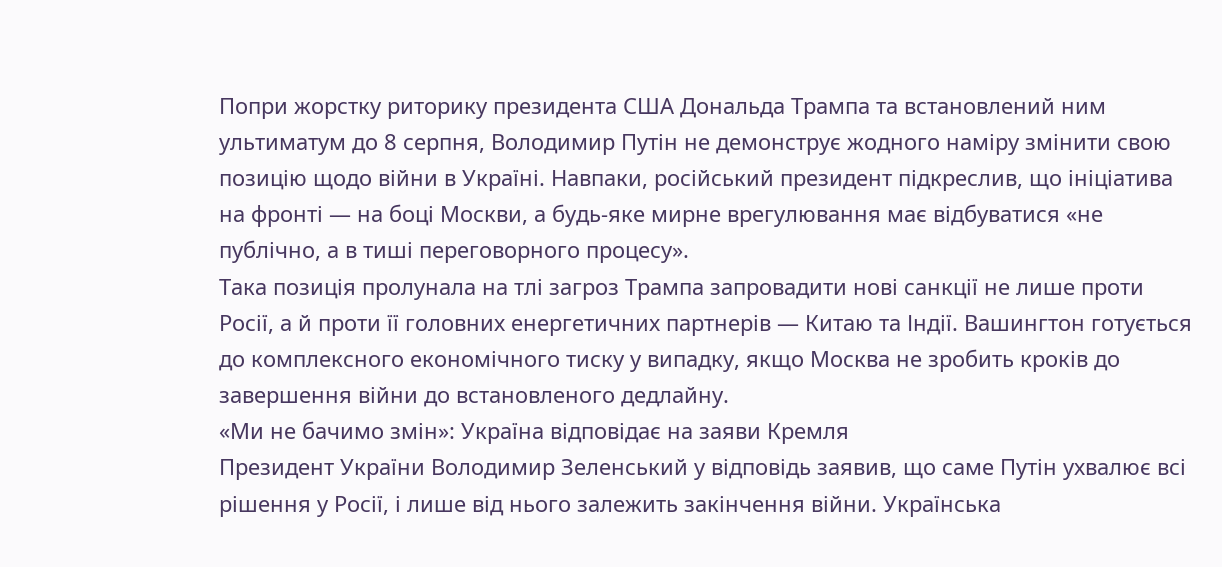Попри жорстку риторику президента США Дональда Трампа та встановлений ним ультиматум до 8 серпня, Володимир Путін не демонструє жодного наміру змінити свою позицію щодо війни в Україні. Навпаки, російський президент підкреслив, що ініціатива на фронті — на боці Москви, а будь-яке мирне врегулювання має відбуватися «не публічно, а в тиші переговорного процесу».
Така позиція пролунала на тлі загроз Трампа запровадити нові санкції не лише проти Росії, а й проти її головних енергетичних партнерів — Китаю та Індії. Вашингтон готується до комплексного економічного тиску у випадку, якщо Москва не зробить кроків до завершення війни до встановленого дедлайну.
«Ми не бачимо змін»: Україна відповідає на заяви Кремля
Президент України Володимир Зеленський у відповідь заявив, що саме Путін ухвалює всі рішення у Росії, і лише від нього залежить закінчення війни. Українська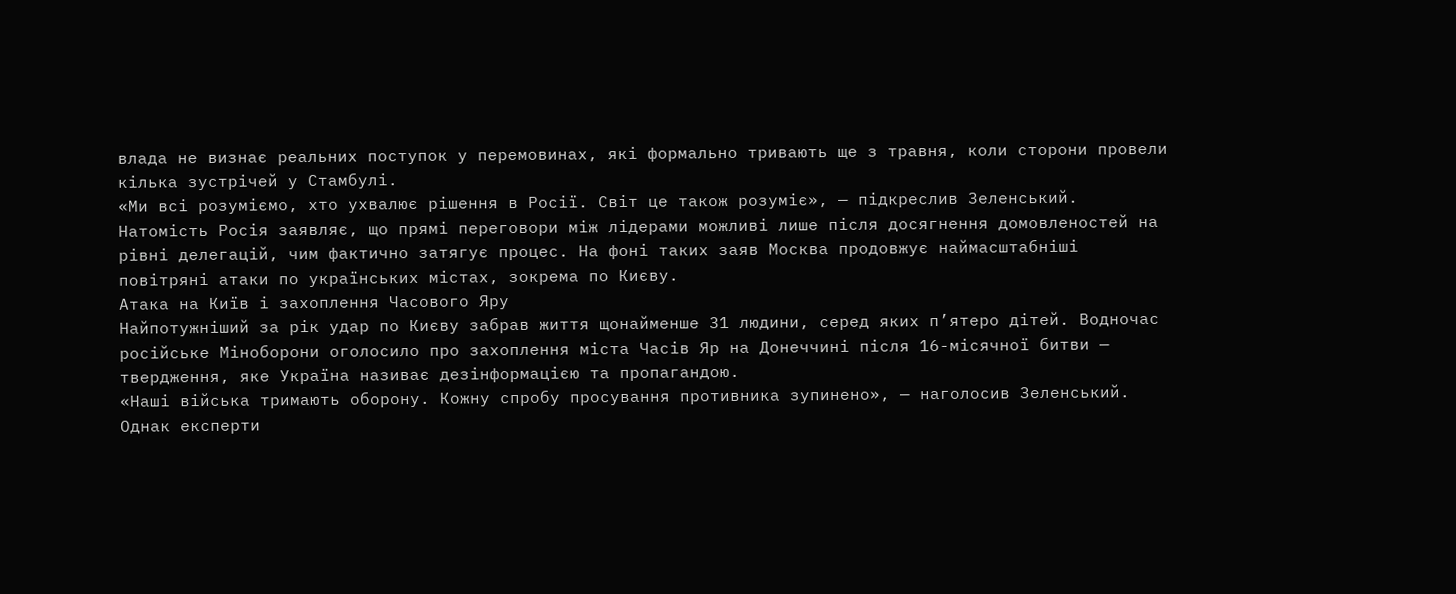влада не визнає реальних поступок у перемовинах, які формально тривають ще з травня, коли сторони провели кілька зустрічей у Стамбулі.
«Ми всі розуміємо, хто ухвалює рішення в Росії. Світ це також розуміє», — підкреслив Зеленський.
Натомість Росія заявляє, що прямі переговори між лідерами можливі лише після досягнення домовленостей на рівні делегацій, чим фактично затягує процес. На фоні таких заяв Москва продовжує наймасштабніші повітряні атаки по українських містах, зокрема по Києву.
Атака на Київ і захоплення Часового Яру
Найпотужніший за рік удар по Києву забрав життя щонайменше 31 людини, серед яких п’ятеро дітей. Водночас російське Міноборони оголосило про захоплення міста Часів Яр на Донеччині після 16-місячної битви — твердження, яке Україна називає дезінформацією та пропагандою.
«Наші війська тримають оборону. Кожну спробу просування противника зупинено», — наголосив Зеленський.
Однак експерти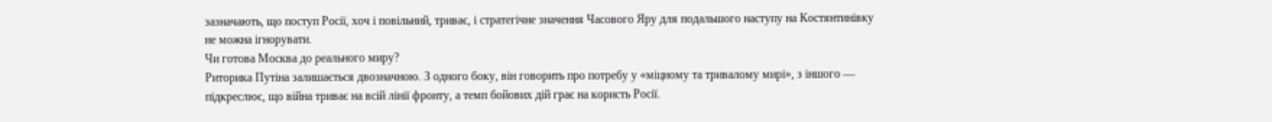зазначають, що поступ Росії, хоч і повільний, триває, і стратегічне значення Часового Яру для подальшого наступу на Костянтинівку не можна ігнорувати.
Чи готова Москва до реального миру?
Риторика Путіна залишається двозначною. З одного боку, він говорить про потребу у «міцному та тривалому мирі», з іншого — підкреслює, що війна триває на всій лінії фронту, а темп бойових дій грає на користь Росії.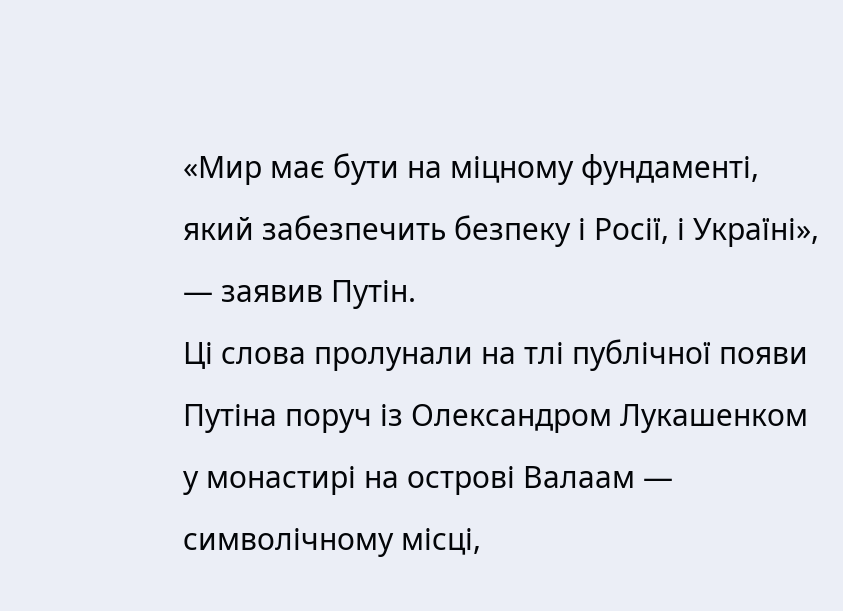«Мир має бути на міцному фундаменті, який забезпечить безпеку і Росії, і Україні», — заявив Путін.
Ці слова пролунали на тлі публічної появи Путіна поруч із Олександром Лукашенком у монастирі на острові Валаам — символічному місці,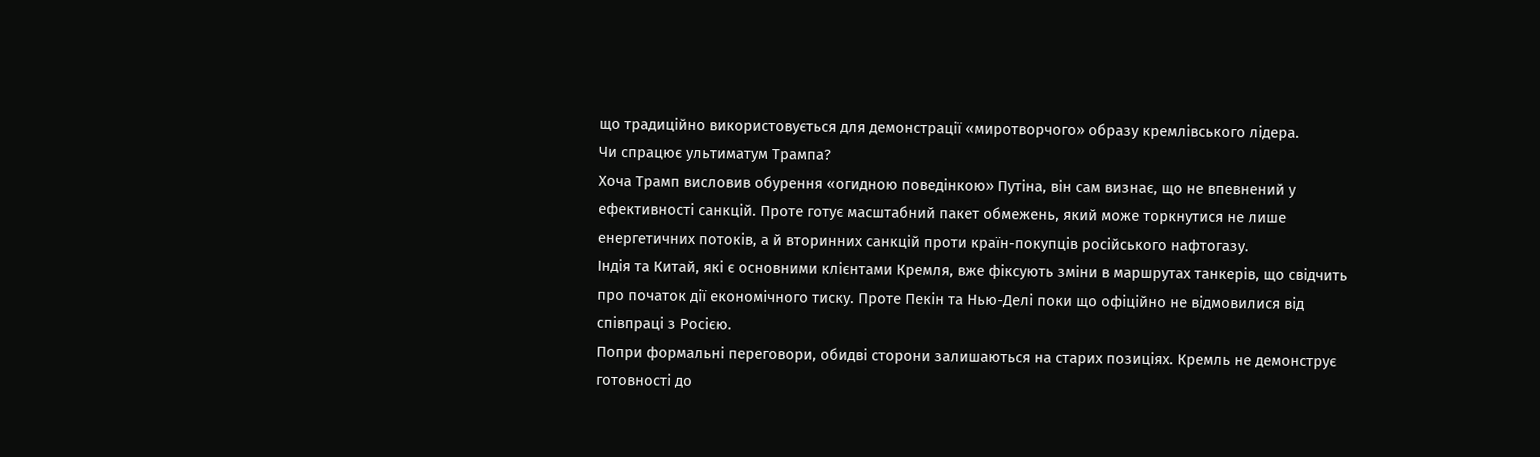що традиційно використовується для демонстрації «миротворчого» образу кремлівського лідера.
Чи спрацює ультиматум Трампа?
Хоча Трамп висловив обурення «огидною поведінкою» Путіна, він сам визнає, що не впевнений у ефективності санкцій. Проте готує масштабний пакет обмежень, який може торкнутися не лише енергетичних потоків, а й вторинних санкцій проти країн-покупців російського нафтогазу.
Індія та Китай, які є основними клієнтами Кремля, вже фіксують зміни в маршрутах танкерів, що свідчить про початок дії економічного тиску. Проте Пекін та Нью-Делі поки що офіційно не відмовилися від співпраці з Росією.
Попри формальні переговори, обидві сторони залишаються на старих позиціях. Кремль не демонструє готовності до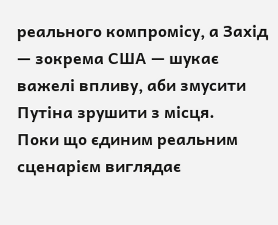реального компромісу, а Захід — зокрема США — шукає важелі впливу, аби змусити Путіна зрушити з місця.
Поки що єдиним реальним сценарієм виглядає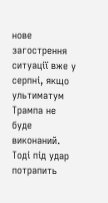нове загострення ситуації вже у серпні, якщо ультиматум Трампа не буде виконаний. Тоді під удар потрапить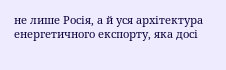не лише Росія, а й уся архітектура енергетичного експорту, яка досі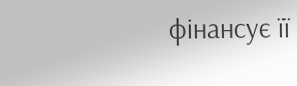фінансує її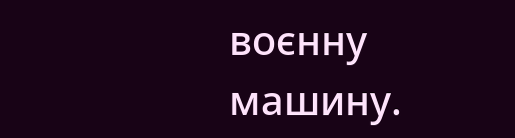воєнну машину.